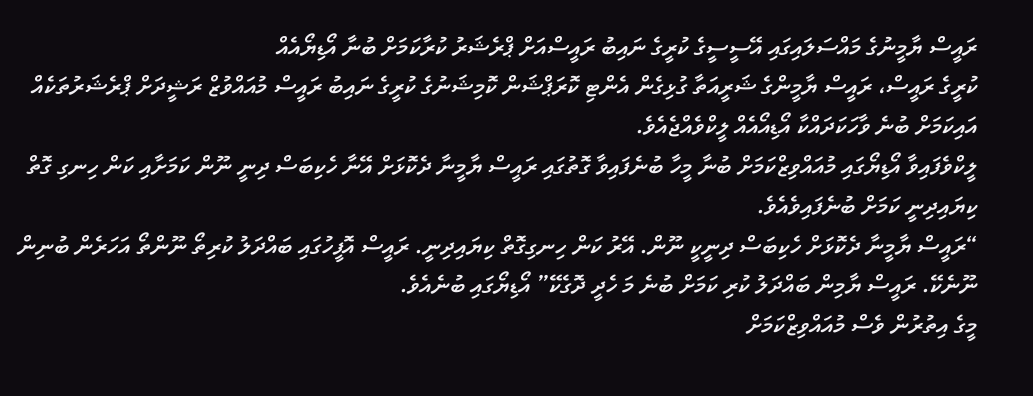ރައީސް ޔާމީނުގެ މައްސަލައިގައި އޭސީސީގެ ކުރީގެ ނައިބު ރައީސްއަށް ޕްރެޝަރު ކުރާކަމަށް ބުނާ އޯޑިޔޯއެއް
ކުރީގެ ރައީސް، ރައީސް ޔާމީންގެ ޝަރީއަތާ ގުޅިގެން އެންޓި ކޮރަޕްޝަން ކޮމިޝަނުގެ ކުރީގެ ނައިބު ރައީސް މުއައްވުޒް ރަޝީދަށް ޕްރެޝަރުތަކެއް އައިކަމަށް ބުނެ ވާހަކަދައްކާ އޯޑިއޯއެއް ލީކްވެއްޖެއެވެ.
ލީކްވެފައިވާ އޯޑިޔޯގައި މުއައްވިޒްކަމަށް ބުނާ މީހާ ބުނެފައިވާ ގޮތުގައި ރައީސް ޔާމީނާ ދެކޮޅަށް އޭނާ ހެކިބަސް ދިނީ ނޫން ކަމަށާއި ކަން ހިނގި ގޮތް ކިޔައިދިނީ ކަމަށް ބުނެފައިވެއެވެ.
“ރައީސް ޔާމީނާ ދެކޮޅަށް ހެކިބަސް ދިނީކީ ނޫން. އޭރު ކަން ހިނގިގޮތް ކިޔައިދިނީ. ރައީސް އޮފީހުގައި ބައްދަލު ކުރިތޯ ނޫންތޯ އަހަރެން ބުނިން ނޫނެކޭ. ރައީސް ޔާމިން ބައްދަލު ކުރި ކަމަށް ބުނެ މަ ހެދީ ދޮގެކޭ” އޯޑިޔޯގައި ބުނެއެވެ.
މީގެ އިތުރުން ވެސް މުއައްވިޒްކަމަށް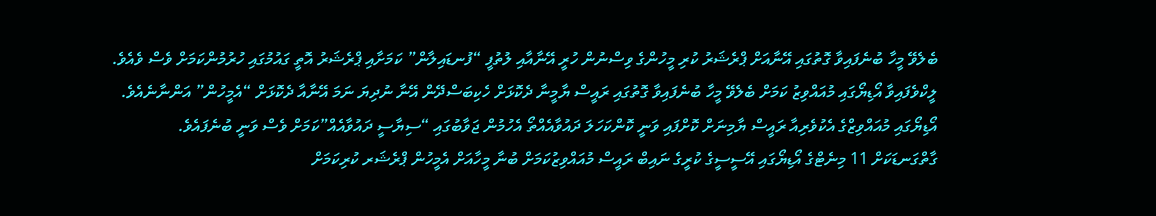ބެލެވޭ މީހާ ބުނެފައިވާ ގޮތުގައި އޭނާއަށް ޕްރެޝަރު ކުރި މީހުންގެ ވިސްނުން ހުރީ އޭނާއާއި ލުތުފީ “ފުނޑައިލާން” ކަމަށާއި ޕްރެޝަރު އޮތީ ގައުމުގައި ހުރުމުންކަމަށް ވެސް ވެއެވެ.
ލީކްވެފައިވާ އޯޑިޔޯގައި މުއައްވިޒު ކަމަށް ބެލެވޭ މީހާ ބުނެފައިވާ ގޮތުގައި ރައީސް ޔާމީނާ ދެކޮޅަށް ހެކިބަސްދޭން އޭނާ ނުދިޔަ ނަމަ އޭނާއާ ދެކޮޅަށް “އެމީހުން” އަންނާނެއެވެ.
އޯޑިޔޯގައި މުއައްވިޒްގެ އެކުވެރިއާ ރައީސް ޔާމިނަށް ކޮށްފައި ވަނީ ކޮންކަހަލަ ދައުވާއެއްތޯ އެހުމުން ޖަވާބުގައި “ސިޔާސީ ދައުވާއެއް”ކަމަށް ވެސް ވަނީ ބުނެފައެވެ.
ގާތްގަނޑަކަށް 11 މިނެޓްގެ އޯޑިޔޯގައި އޭސީސީގެ ކުރީގެ ނައިބް ރައީސް މުއައްވިޒުކަމަށް ބުނާ މީހާއަށް އެމީހުން ޕްރެޝަރ ކުރިކަމަށް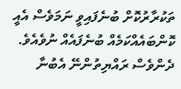ތަކުރާރުކޮށް ބުނެފައިވީ ނަމަވެސް އެއީ ކޮންބައެއްކަމެއް ބުނެފައެއް ނުވެއެވެ.
ދެންވެސް ރައްޔިތުންނޭ އެބުނާ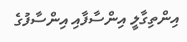އިންތިގާލީ އިންސާފާއި އިންސާފުގެ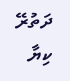ދަތުރޭ ކިޔާ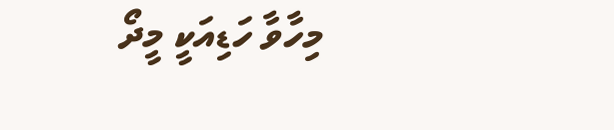މިހާވާ ހަޑިއަކީ މީދޯ